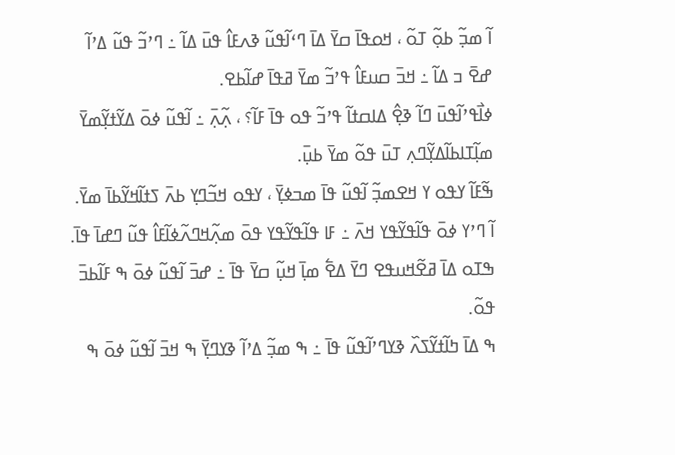ߊ߬ ߘߏ߲߬ ߕߋ߲߬ ߠߋ߬ ، ߞߋߟߊ߫ ߛߌ߫ ߡߊ߫ ߣߵߊ߬ߟߎ߬ ߢߍߓߊ߮ ߟߎ߫ ߡߊ߬ ߸ ߣߴߏ߬ ߟߎ߬ ߡߴߊ߬ ߝߐ߫ ߏ ߡߊ߬ ߸ ߞߏ߫ ߛߎߓߊ߮ ߟߴߏ߬ ߘߌ߫ ߥߟߊ߫ ߝߊ߬ߕߐ.
ߦߊ߯ߟߴߊ߬ߟߎ߫ ߣߊ߬ ߢߐ߲߮ ߡߊߛߙߊ߬ ߟߴߏ߬ ߟߋ ߟߊ߫ ߓߊ߬؟ ، ߍ߲߬ߍ߲߫ ߸ ߊ߬ߟߎ߬ ߦߋ߫ ߡߌ߬ߙߌ߲߬ߘߌ߫ ߘߊ߲߬ߠߊߕߊ߬ߡߌ߲߬ߣߍ߲ ߠߎ߫ ߟߋ߬ ߘߌ߫ ߕߎ߲߫.
ߒ߬ߓߊ߬ ߌߟߋ ߌ ߞߐߘߏ߲߬ ߊ߬ߟߎ߬ ߟߊ߫ ߘߏߦߌ߲߫ ، ߌߟߋ ߞߏ߬ߣߌ߲ ߕߍ߫ ߖߙߊ߬ߞߌ߬ߕߊ߫ ߘߌ߫.
ߊ߬ ߣߴߌ ߦߋ߫ ߟߊ߬ߟߌ߬ߟߌ ߞߍ߫ ߸ ߓߊ ߟߊ߬ߟߌ߬ߟߌ ߟߋ߫ ߘߍ߲߬ߞߣߍ߬ߦߊ߬ߓߊ߮ ߟߎ߬ ߣߝߊ߫ ߟߊ߫.
ߒߠߋ ߡߊ߫ ߥߐ߬ߞߎߟߐ ߣߌ߫ ߡߐ߱ ߘߊ߲߫ ߞߎ߲߬ ߛߌ߫ ߟߊ߫ ߸ ߝߏ߫ ߊ߬ߟߎ߬ ߦߋ߫ ߒ ߓߊ߬ߕߏ߫ ߟߋ߬.
ߒ ߡߊ߫ ߤߊ߬ߙߌ߬ߖߍ߰ ߢߌߣߴߊ߬ߟߎ߬ ߟߊ߫ ߸ ߒ ߘߏ߲߬ ߡߴߊ߬ ߢߌߣߌ߲߫ ߒ ߞߏ߫ ߊ߬ߟߎ߬ ߦߋ߫ ߒ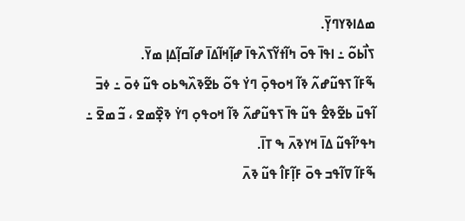ߘߡߊߢߌߣߌ߲߫.
ߖߊ߯ߕߋ߬ ߸ ߊߟߊ߫ ߟߋ߫ ߤߊ߬ߙߌ߬ߖߍ߰ߟߊ߫ ߝߊ߲߬ߞߊ߬ߡߊ߫ ߝߊ߬ߛߊ߲߬ߡߊ߲ ߘߌ߫.
ߒ߬ߓߊ߬ ߖߟߎ߬ߝߍ߬ ߢߊ߬ ߞߋߟߋ߲߫ ߣߌ߭ ߟߋ߬ ߕߐ߬ߢߍ߰ߒߕߋ ߟߎ߬ ߦߋ߫ ߸ ߦߏ߫ ߊ߬ߟߎ߫ ߕߐ߬ߢߐ߮ ߟߎ߬ ߟߊ߫ ߖߟߎ߬ߝߍ߬ ߢߊ߬ ߞߋߟߋ߲ ߣߌ߭ ߢߐ߲߰ߘߐ ، ߏ߬ ߘߐ߫ ߸ ߤߟߴߊ߬ߟߎ߬ ߡߊ߫ ߞߌߢߍ߫ ߒ ߠߊ߫.
ߒ߬ߓߊ߬ ߜߊ߬ߟߏ ߟߋ߫ ߓߊ߲߬ߓߊ߮ ߟߎ߬ ߢߍ߫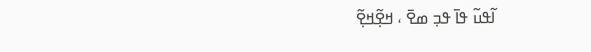ߊ߬ߟߎ߬ ߟߊ߫ ߟߏ߲ ߘߐ߫ ، ߞߐ߲߬ߞߐ߲߬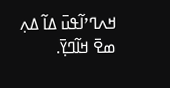ߞߍߣߴߊ߬ߟߎ߫ ߡߊ߬ ߡߍ߲ ߘߐ߫ ߞߊ߬ߣߌ߲߫.